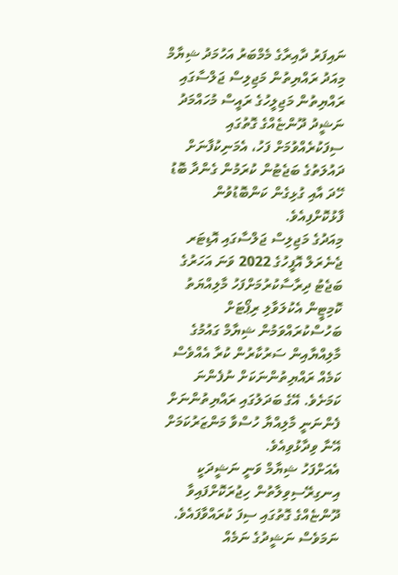ނައިފަރު ދާއިރާގެ މެމްބަރު އަހުމަދު ޝިޔާމް މިއަދު ރައްޔިތުން މަޖިލިސް ޖަލްސާގައި ރައްޔިތުން މަޖިލީހުގެ ރައީސް މުހައްމަދު ނަޝީދު ދޫންޏެއްގެ ގޮތުގައި ސިފަކުރެއްވުމަށް ފަހު، އެމަނިކުފާނަށް ދައުލަތުގެ ބަޖެޓުން ކުރަމުން ގެންދާ ބޮޑު ހޭދަ އާއި ގުޅިގެން ކަންބޮޑުވުން ފާޅުކޮށްފިއެވެ.
މިއަދުގެ މަޖިލިސް ޖަލްސާގައި އޮޑިޓަރ ޖެނެރަލް އޮފީހުގެ 2022 ވަނަ އަހަރުގެ ބަޖެޓު ދިރާސާކުރުމަށްފަހު މާލިއްޔަތު ކޮމިޓީން އެކުލަވާލި ރިޕޯޓަށް ބަހުސްކުރައްވަމުން ޝިޔާމް ގައުމުގެ މާލިއްޔާއިން ސަރުކާރުން ކުރާ އެއްވެސް ކަމެއް ރައްޔިތުންނަކަށް ނުފެންނަ ކަމަށެވެ. އޭގެ ބަދަލުގައި ރައްޔިތުންނަށް ފެންނަނީ މާލިއްޔާ ހުސްވާ މަންޒަރުކަމަށް އޭނާ ވިދާޅުވިއެވެ.
އެއަށްފަހު ޝިޔާމް ވަނީ ނަޝީދަކީ އިނގިރޭސިވިލާތުން ހިޖުރަކޮށްފައިވާ ދޫންޏެއްގެ ގޮތުގައި ސިފަ ކުރައްވާފައެވެ. ނަމަވެސް ނަޝީދުގެ ނަމެއް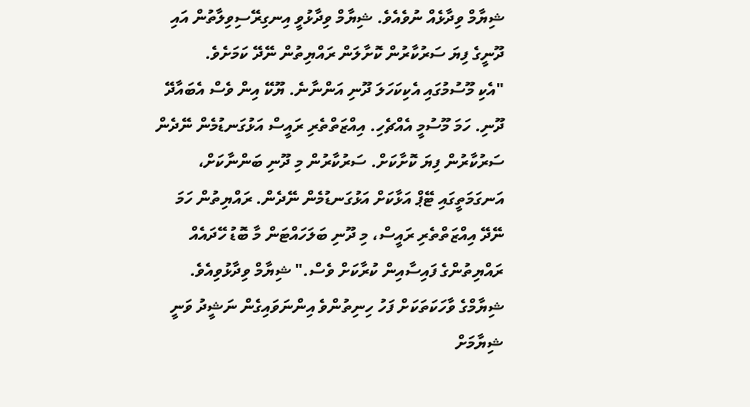ޝިޔާމް ވިދާޅެއް ނުވެއެވެ. ޝިޔާމް ވިދާޅުވީ އިނގިރޭސިވިލާތުން އައި ދޫނީގެ ފިޔަ ސަރުކާރުން ކޮށާލަން ރައްޔިތުން ނޭދޭ ކަމަށެވެ.
"އެކި މޫސުމުގައި އެކިކަހަލަ ދޫނި އަންނާނެ. ޔޫކޭ އިން ވެސް އެބައާދޭ ދޫނި. ހަމަ މޫސުމީ އެއްޗެހި. އިއްޒަތްތެރި ރައީސް އަޅުގަނޑުމެން ނޭދެން ސަރުކާރުން ފިޔަ ކޮށާކަށް. ސަރުކާރުން މި ދޫނި ބަންނާކަށް، އަނގަމަތީގައި ޓޭޕް އަޅާކަށް އަޅުގަނޑުމެން ނޭދެން. ރައްޔިތުން ހަމަ ނޭދޭ އިއްޒަތްތެރި ރައީސް، މި ދޫނި ބަލަހައްޓަން މާ ބޮޑު ހޭދައެއް ރައްޔިތުންގެ ފައިސާއިން ކުރާކަށް ވެސް." ޝިޔާމް ވިދާޅުވިއެވެ.
ޝިޔާމްގެ ވާހަކަތަކަށް ފަހު ހިނިތުންވެ އިންނަވައިގެން ނަޝީދު ވަނީ ޝިޔާމަށް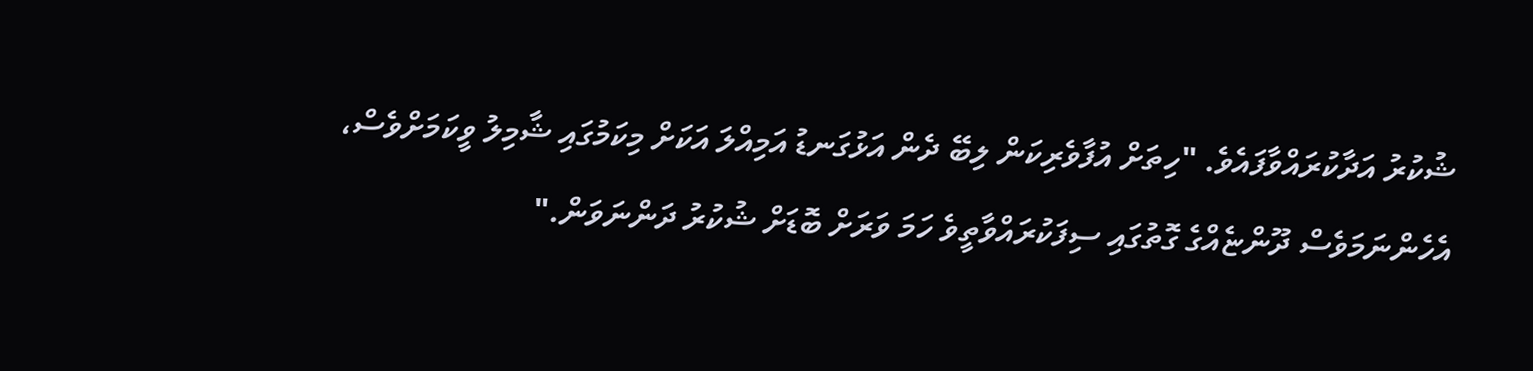ޝުކުރު އަދާކުރައްވާފައެވެ. "ހިތަށް އުފާވެރިކަން ލިބޭ ދެން އަޅުގަނޑު އަމިއްލަ އަކަށް މިކަމުގައި ޝާމިލު ވީކަމަށްވެސް، އެހެންނަމަވެސް ދޫންޏެއްގެ ގޮތުގައި ސިފަކުރައްވާތީވެ ހަމަ ވަރަށް ބޮޑަށް ޝުކުރު ދަންނަވަން."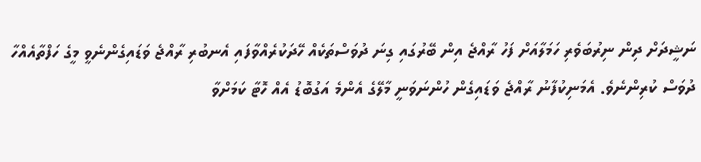ނަޝީދަށް ދިން ނިރުބަވެރި ހަމަލާއަށް ފަހު ރާއްޖެ އިން ބޭރުގައި ގިނަ ދުވަސްތަކެއް ހޭދަކުރެއްވާފައި އެނބުރި ރާއްޖެ ވަޑައިގެންނެވީ މީގެ ހަފްތާއެއްހާ ދުވަސް ކުރިންނެވެ. އެމަނިކުފާނު ރާއްޖެ ވަޑައިގެން ހުންނަވަނީ މާލޭގެ އެންމެ އަގުބޮޑު އެއް ހޮޓާ ކަމަށްވާ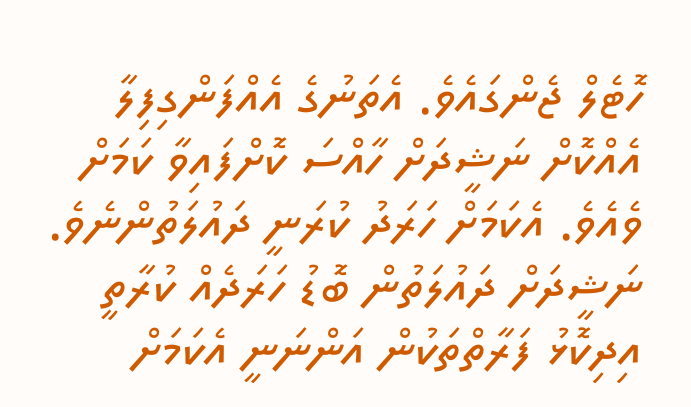ހޮޓެލް ޖެންގައެވެ. އެތަނުގެ އެއްފަންގިފިލާ އެއްކޮށް ނަޝީދަށް ހާއްސަ ކޮށްފައިވާ ކަމަށް ވެއެވެ. އެކަމަށް ހަރަދު ކުރަނީ ދައުލަތުންނެވެ.
ނަޝީދަށް ދައުލަތުން ބޮޑު ހަރަދެއް ކުރާތީ އިދިކޮޅު ފަރާތްތަކުން އަންނަނީ އެކަމަށް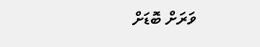ވަރަށް ބޮޑަށް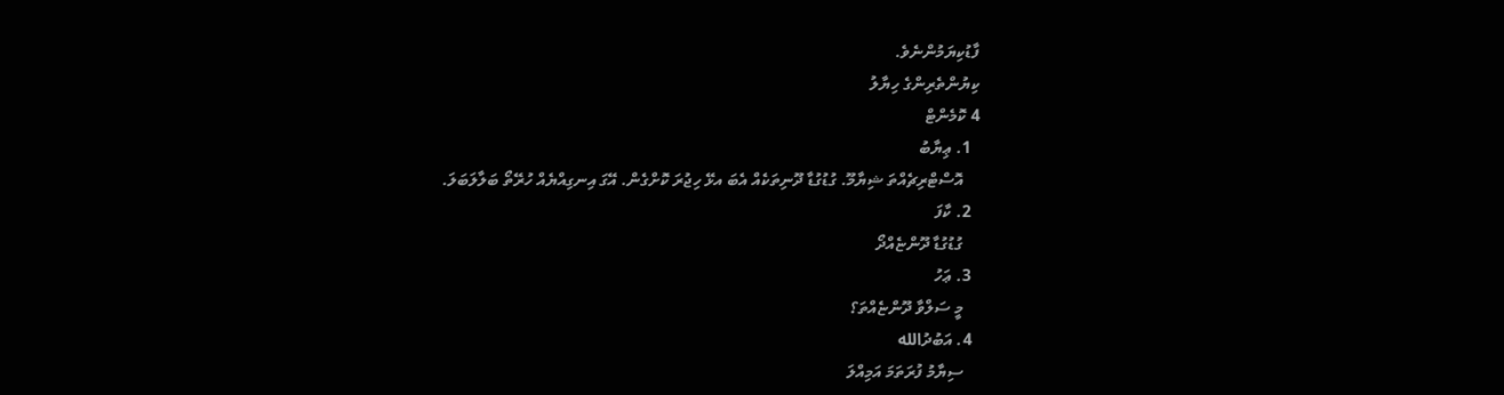ފާޑުކިޔަމުންނެވެ.
ކިޔުންތެރިންގެ ހިޔާލު
4 ކޮމެންޓް
  1. ޢިޔާބު
    އޮސްޓްރިޗެއްތަ ޝިޔާމޫ. ގުޑުގުޑާ ދޫނިތަކެއް އެބަ އޅޭ ހިޖުރަ ކޮށްގެން. އޭގަ އިނގިއްޔެއް ހުރޭތޯ ބަލާލަބަލަ.
  2. ކާފަ
    ގުޑުގުޑާ ދޫންޏެއްދޯ
  3. ޢަހު
    މީ ސަލްވާ ދޫންޏެއްތަ؟
  4. އަބުދުالله
    ސިޔާމު ފުރަތަމަ އަމިއްލަ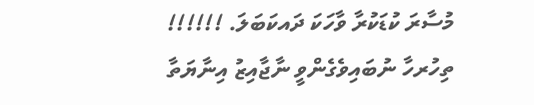މުސާރަ ކުޑަކުރާ ވާހަކަ ދައކަބަލަ. !!!!!! ތިހުރހާ ނުބައިވެގެންވީ ނާޖާއިޒު އިނާޔަތާ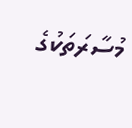މުސާރަތަކުގެ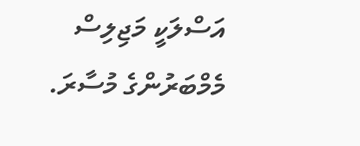އަސްލަކީ މަޖިލިސް މެމްބަރުންގެ މުސާރަ.